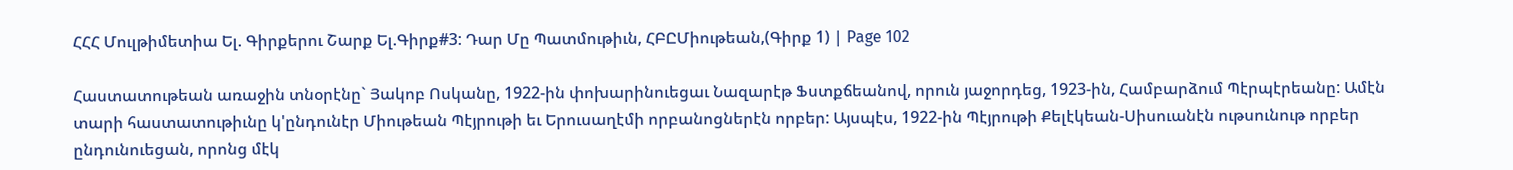ՀՀՀ Մուլթիմետիա Ել. Գիրքերու Շարք Ել.Գիրք#3: Դար Մը Պատմութիւն, ՀԲԸՄիութեան,(Գիրք 1) | Page 102

Հաստատութեան առաջին տնօրէնը` Յակոբ Ոսկանը, 1922-ին փոխարինուեցաւ Նազարէթ Ֆստքճեանով, որուն յաջորդեց, 1923-ին, Համբարձում Պէրպէրեանը: Ամէն տարի հաստատութիւնը կ'ընդունէր Միութեան Պէյրութի եւ Երուսաղէմի որբանոցներէն որբեր: Այսպէս, 1922-ին Պէյրութի Քելէկեան-Սիսուանէն ութսունութ որբեր ընդունուեցան, որոնց մէկ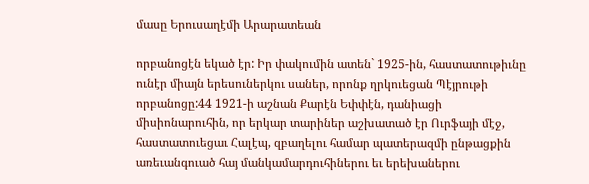մասը Երուսաղէմի Արարատեան

որբանոցէն եկած էր: Իր փակումին ատեն` 1925-ին, հաստատութիւնը ունէր միայն երեսուներկու սաներ, որոնք ղրկուեցան Պէյրութի որբանոցը:44 1921-ի աշնան Քարէն Եփփէն, դանիացի միսիոնարուհին, որ երկար տարիներ աշխատած էր Ուրֆայի մէջ, հաստատուեցաւ Հալէպ, զբաղելու համար պատերազմի ընթացքին առեւանգուած հայ մանկամարդուհիներու եւ երեխաներու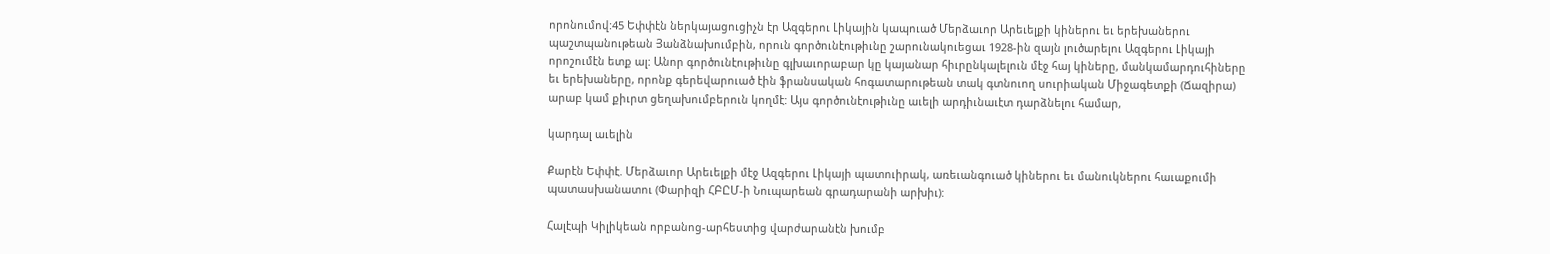որոնումով:45 Եփփէն ներկայացուցիչն էր Ազգերու Լիկային կապուած Մերձաւոր Արեւելքի կիներու եւ երեխաներու պաշտպանութեան Յանձնախումբին, որուն գործունէութիւնը շարունակուեցաւ 1928-ին զայն լուծարելու Ազգերու Լիկայի որոշումէն ետք ալ: Անոր գործունէութիւնը գլխաւորաբար կը կայանար հիւրընկալելուն մէջ հայ կիները, մանկամարդուհիները եւ երեխաները, որոնք գերեվարուած էին ֆրանսական հոգատարութեան տակ գտնուող սուրիական Միջագետքի (Ճազիրա) արաբ կամ քիւրտ ցեղախումբերուն կողմէ: Այս գործունէութիւնը աւելի արդիւնաւէտ դարձնելու համար,

կարդալ աւելին

Քարէն Եփփէ. Մերձաւոր Արեւելքի մէջ Ազգերու Լիկայի պատուիրակ, առեւանգուած կիներու եւ մանուկներու հաւաքումի պատասխանատու (Փարիզի ՀԲԸՄ-ի Նուպարեան գրադարանի արխիւ):

Հալէպի Կիլիկեան որբանոց-արհեստից վարժարանէն խումբ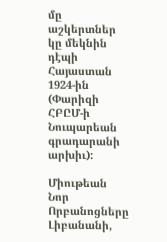մը աշկերտներ կը մեկնին դէպի Հայաստան 1924-ին (Փարիզի ՀԲԸՄ-ի Նուպարեան գրադարանի արխիւ):

Միութեան Նոր Որբանոցները Լիբանանի,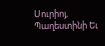Սուրիոյ, Պաղեստինի Եւ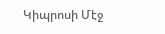Կիպրոսի Մէջ